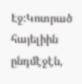Էջ:Կոտրած հայելիին ընդմէջէն,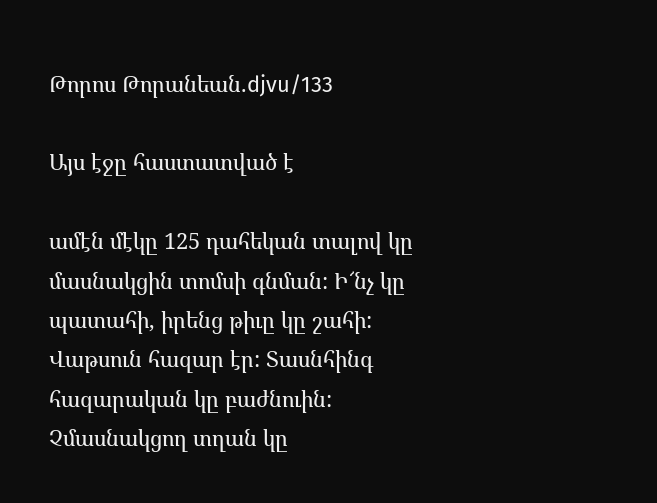Թորոս Թորանեան.djvu/133

Այս էջը հաստատված է

ամէն մէկը 125 դահեկան տալով կը մասնակցին տոմսի գնման: Ի՜նչ կը պատահի, իրենց թիւը կը շահի: Վաթսուն հազար էր: Տասնհինգ հազարական կը բաժնուին: Չմասնակցող տղան կը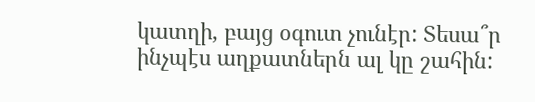կատղի, բայց օգուտ չունէր: Տեսա՞ր ինչպէս աղքատներն ալ կը շահին: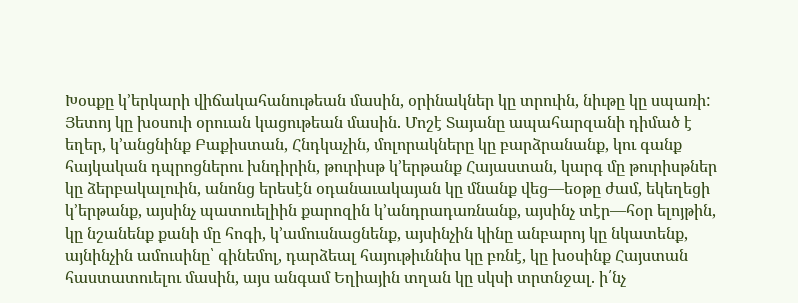Խօսքը կ՚երկարի վիճակահանութեան մասին, օրինակներ կը տրուին, նիւթը կը սպառի: Յետոյ կը խօսուի օրուան կացութեան մասին. Մոշէ Տայանը ապահարզանի դիմած է եղեր, կ՚անցնինք Բաքիստան, Հնդկաչին, մոլորակները կը բարձրանանք, կու գանք հայկական դպրոցներու խնդիրին, թուրիսթ կ՚երթանք Հայաստան, կարգ մը թուրիսթներ կը ձերբակալուին, անոնց երեսէն օդանաւակայան կը մնանք վեց—եօթը ժամ, եկեղեցի կ՚երթանք, այսինչ պատուելիին քարոզին կ՚անդրադառնանք, այսինչ տէր—հօր ելոյթին, կը նշանենք քանի մը հոգի, կ՚ամուսնացնենք, այսինչին կինը անբարոյ կը նկատենք, այնինչին ամուսինը՝ գինեմոլ, դարձեալ հայութիւննիս կը բռնէ, կը խօսինք Հայստան հաստատուելու մասին, այս անգամ Եղիային տղան կը սկսի տրտնջալ. ի՛նչ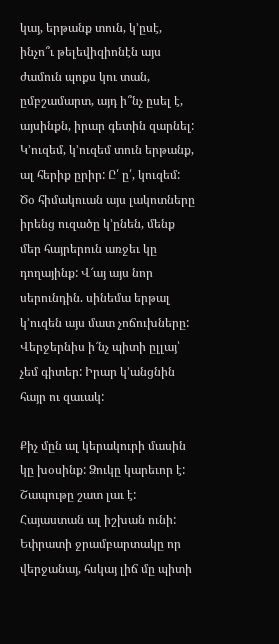կայ, երթանք տուն, կ՚ըսէ, ինչո՞ւ թելեվիզիոնէն այս ժամուն պոքս կու տան, ըմբշամարտ, այդ ի՞նչ ըսել է, այսինքն, իրար գետին զարնել: Կ՚ուզեմ, կ՚ուզեմ տուն երթանք, ալ հերիք ըրիր: Ը՛ ը՛, կուզեմ: Ծօ հիմակուան այս լակոտները իրենց ուզածը կ՚ընեն, մենք մեր հայրերուն առջեւ կը դողայինք: Վ՜այ այս նոր սերունդին. սինեմա երթալ կ՚ուզեն այս մատ չոճուխները: Վերջերնիս ի՜նչ պիտի ըլլայ՝ չեմ գիտեր: Իրար կ՚անցնին հայր ու զաւակ:

Քիչ մըն ալ կերակուրի մասին կը խօսինք: Ձուկը կարեւոր է: Շապութը շատ լաւ է: Հայաստան ալ իշխան ունի: Եփրատի ջրամբարտակը որ վերջանայ, հսկայ լիճ մը պիտի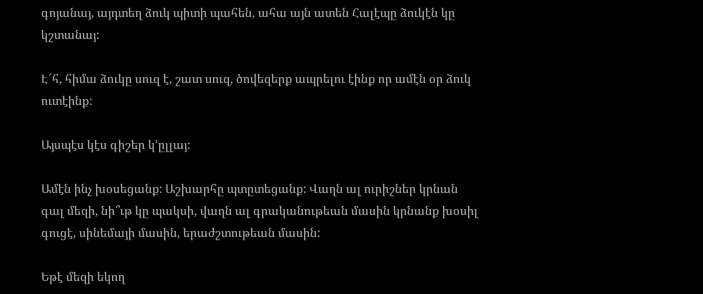գոյանայ, այդտեղ ձուկ պիտի պահեն, ահա այն ատեն Հալէպը ձուկէն կը կշտանայ:

Է՜հ, հիմա ձուկը սուզ է, շատ սուզ, ծովեզերք ապրելու էինք որ ամէն օր ձուկ ուտէինք:

Այսպէս կէս գիշեր կ՚ըլլայ:

Ամէն ինչ խօսեցանք: Աշխարհը պտըտեցանք: Վաղն ալ ուրիշներ կրնան գալ մեզի, նի՞ւթ կը պակսի, վաղն ալ գրականութեան մասին կրնանք խօսիլ գուցէ, սինեմայի մասին, երաժշտութեան մասին:

Եթէ մեզի եկող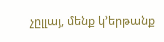չըլլայ, մենք կ՚երթանք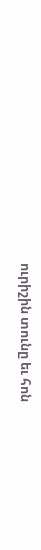ուրիշին տունը եւ հոն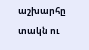աշխարհը տակն ու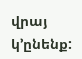վրայ կ՚ընենք: